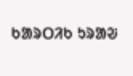ᱠᱟᱨᱛᱤᱠ ᱩᱨᱟᱶ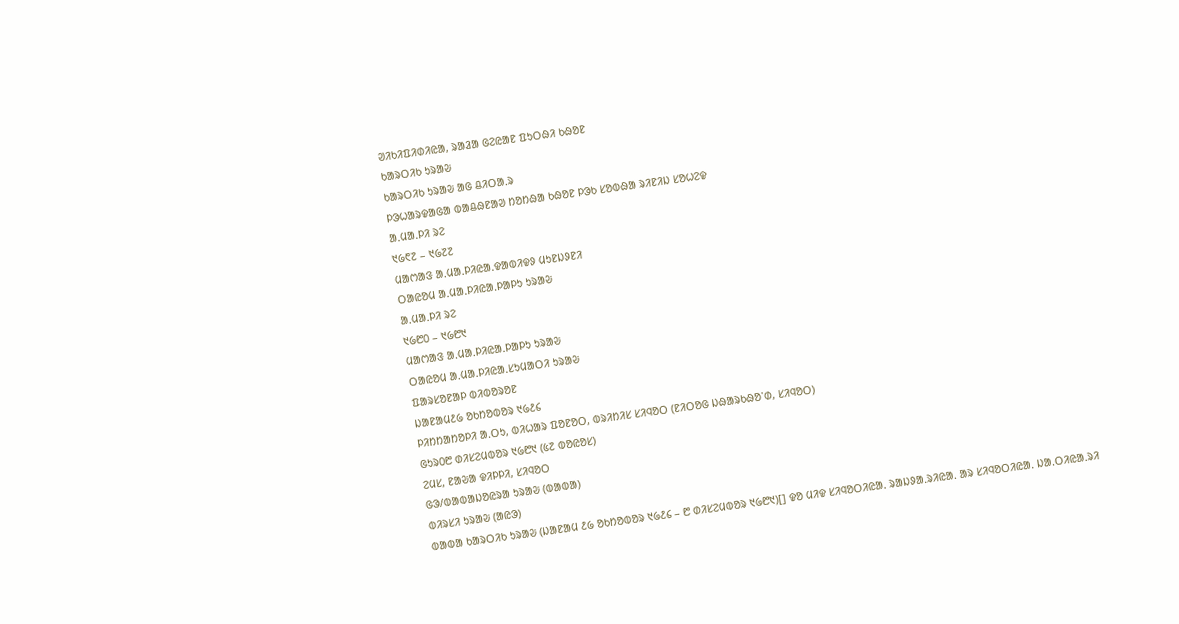ᱣᱤᱠᱤᱯᱤᱰᱤᱭᱟ, ᱨᱟᱲᱟ ᱜᱮᱭᱟᱱ ᱯᱩᱛᱷᱤ ᱠᱷᱚᱱ
ᱠᱟᱨᱛᱤᱠ ᱩᱨᱟᱶ
ᱠᱟᱨᱛᱤᱠ ᱩᱨᱟᱶ ᱟᱜ ᱪᱤᱛᱟᱹᱨ
ᱞᱳᱦᱟᱨᱫᱟᱜᱟ ᱵᱟᱪᱷᱱᱟᱣ ᱴᱚᱴᱷᱟ ᱠᱷᱚᱱ ᱞᱳᱠ ᱥᱚᱵᱷᱟ ᱨᱤᱱᱤᱡ ᱥᱚᱦᱮᱫ
ᱟᱹᱢᱟᱹᱞᱤ ᱨᱮ
᱑᱙᱖᱗ – ᱑᱙᱗᱗
ᱢᱟᱬᱟᱝ ᱟᱹᱢᱟᱹᱞᱤᱭᱟᱹᱫᱟᱵᱤᱫᱽ ᱢᱩᱱᱡᱽᱱᱤ
ᱛᱟᱭᱚᱢ ᱟᱹᱢᱟᱹᱞᱤᱭᱟᱹᱞᱟᱞᱩ ᱩᱨᱟᱶ
ᱟᱹᱢᱟᱹᱞᱤ ᱨᱮ
᱑᱙᱘᱐ – ᱑᱙᱘᱑
ᱢᱟᱬᱟᱝ ᱟᱹᱢᱟᱹᱞᱤᱭᱟᱹᱞᱟᱞᱩ ᱩᱨᱟᱶ
ᱛᱟᱭᱚᱢ ᱟᱹᱢᱟᱹᱞᱤᱭᱟᱹᱥᱩᱢᱟᱛᱤ ᱩᱨᱟᱶ
ᱯᱟᱨᱥᱚᱱᱟᱞ ᱵᱤᱵᱚᱨᱚᱱ
ᱡᱟᱱᱟᱢ᱒᱙ ᱚᱠᱴᱚᱵᱚᱨ ᱑᱙᱒᱔
ᱞᱤᱴᱴᱟᱴᱚᱞᱤ ᱟᱹᱛᱩ, ᱵᱤᱦᱟᱨ ᱯᱚᱱᱚᱛ, ᱵᱨᱤᱴᱤᱥ ᱥᱤᱧᱚᱛ (ᱱᱤᱛᱚᱜ ᱡᱷᱟᱨᱠᱷᱚᱸᱰ, ᱥᱤᱧᱚᱛ)
ᱜᱩᱨ᱐᱘ ᱰᱤᱥᱮᱢᱵᱚᱨ ᱑᱙᱘᱑ (᱕᱗ ᱵᱚᱭᱚᱥ)
ᱮᱢᱥ, ᱱᱟᱶᱟ ᱫᱤᱞᱞᱤ, ᱥᱤᱧᱚᱛ
ᱜᱳ/ᱵᱟᱵᱟᱡᱚᱭᱨᱟ ᱩᱨᱟᱶ (ᱵᱟᱵᱟ)
ᱵᱤᱨᱥᱤ ᱩᱨᱟᱶ (ᱟᱭᱳ)
ᱵᱟᱵᱟ ᱠᱟᱨᱛᱤᱠ ᱩᱨᱟᱶ (ᱡᱟᱱᱟᱢ ᱒᱙ ᱚᱠᱴᱚᱵᱚᱨ ᱑᱙᱒᱔ – ᱘ ᱰᱤᱥᱮᱢᱵᱚᱨ ᱑᱙᱘᱑)[] ᱫᱚ ᱢᱤᱫ ᱥᱤᱧᱚᱛᱤᱭᱟᱹ ᱨᱟᱡᱽᱟᱹᱨᱤᱭᱟᱹ ᱟᱨ ᱥᱤᱧᱚᱛᱤᱭᱟᱹ ᱡᱟᱹᱛᱤᱭᱟᱹᱨᱤ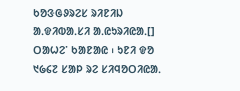ᱠᱚᱝᱜᱽᱨᱮᱥ ᱨᱤᱱᱤᱡ ᱟᱹᱫᱤᱵᱟᱹᱥᱤ ᱟᱹᱭᱩᱨᱤᱭᱟᱹ[] ᱛᱟᱦᱮᱸ ᱠᱟᱱᱟᱭ ᱾ ᱩᱱᱤ ᱫᱚ ᱑᱙᱔᱗ ᱥᱟᱞ ᱨᱮ ᱥᱤᱧᱚᱛᱤᱭᱟᱹ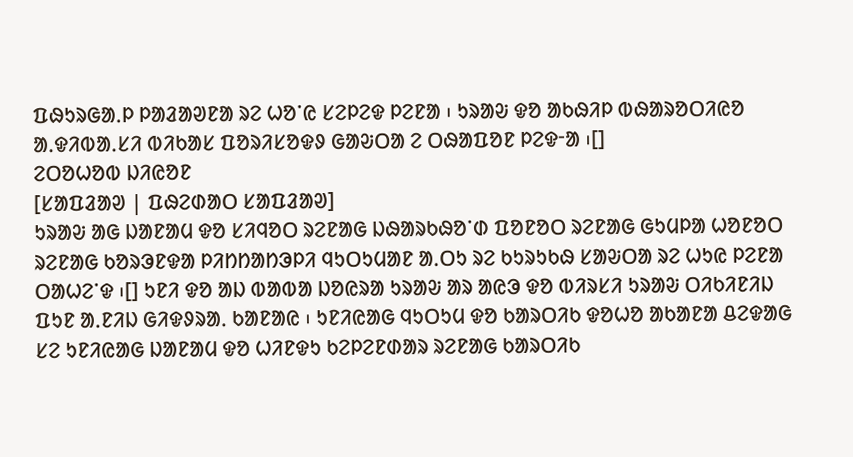ᱯᱷᱩᱨᱜᱟᱹᱞ ᱞᱟᱲᱟᱣᱱᱟ ᱨᱮ ᱦᱚᱸᱭ ᱥᱮᱞᱮᱫ ᱞᱮᱱᱟ ᱾ ᱩᱨᱟᱶ ᱫᱚ ᱟᱠᱷᱤᱞ ᱵᱷᱟᱨᱚᱛᱤᱭᱚ ᱟᱹᱫᱤᱵᱟᱹᱥᱤ ᱵᱤᱠᱟᱥ ᱯᱚᱨᱤᱥᱚᱫᱽ ᱜᱟᱶᱛᱟ ᱮ ᱛᱷᱟᱯᱚᱱ ᱞᱮᱫᱼᱟ ᱾[]
ᱮᱛᱚᱦᱚᱵ ᱡᱤᱭᱚᱱ
[ᱥᱟᱯᱲᱟᱣ | ᱯᱷᱮᱰᱟᱛ ᱥᱟᱯᱲᱟᱣ]
ᱩᱨᱟᱶ ᱟᱜ ᱡᱟᱱᱟᱢ ᱫᱚ ᱥᱤᱧᱚᱛ ᱨᱮᱱᱟᱜ ᱡᱷᱟᱨᱠᱷᱚᱸᱰ ᱯᱚᱱᱚᱛ ᱨᱮᱱᱟᱜ ᱜᱩᱢᱞᱟ ᱦᱚᱱᱚᱛ ᱨᱮᱱᱟᱜ ᱠᱚᱨᱳᱱᱫᱟ ᱞᱤᱴᱴᱟᱴᱳᱞᱤ ᱧᱩᱛᱩᱢᱟᱱ ᱟᱹᱛᱩ ᱨᱮ ᱠᱩᱨᱩᱠᱷ ᱥᱟᱶᱛᱟ ᱨᱮ ᱦᱩᱭ ᱞᱮᱱᱟ ᱛᱟᱦᱮᱸᱫ ᱾[] ᱩᱱᱤ ᱫᱚ ᱟᱡ ᱵᱟᱵᱟ ᱡᱚᱭᱨᱟ ᱩᱨᱟᱶ ᱟᱨ ᱟᱭᱳ ᱫᱚ ᱵᱤᱨᱥᱤ ᱩᱨᱟᱶ ᱛᱤᱠᱤᱱᱤᱡ ᱯᱩᱱ ᱟᱹᱱᱤᱡ ᱜᱤᱫᱽᱨᱟᱹ ᱠᱟᱱᱟᱭ ᱾ ᱩᱱᱤᱭᱟᱜ ᱧᱩᱛᱩᱢ ᱫᱚ ᱠᱟᱨᱛᱤᱠ ᱫᱚᱦᱚ ᱟᱠᱟᱱᱟ ᱪᱮᱫᱟᱜ ᱥᱮ ᱩᱱᱤᱭᱟᱜ ᱡᱟᱱᱟᱢ ᱫᱚ ᱦᱤᱱᱫᱩ ᱠᱮᱞᱮᱱᱰᱟᱨ ᱨᱮᱱᱟᱜ ᱠᱟᱨᱛᱤᱠ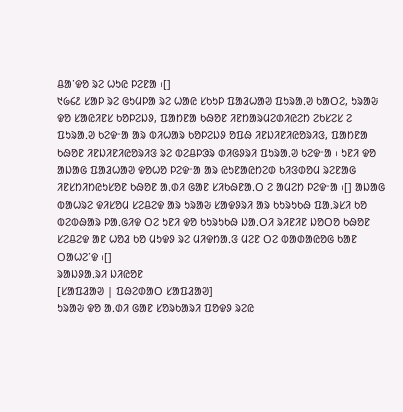ᱪᱟᱸᱫᱚ ᱨᱮ ᱦᱩᱭ ᱞᱮᱱᱟ ᱾[]
᱑᱙᱔᱒ ᱥᱟᱞ ᱨᱮ ᱜᱩᱢᱞᱟ ᱨᱮ ᱦᱟᱭ ᱥᱠᱩᱞ ᱯᱟᱲᱦᱟᱣ ᱯᱩᱨᱟᱹᱣ ᱠᱟᱛᱮ, ᱩᱨᱟᱶ ᱫᱚ ᱥᱟᱭᱤᱱᱥ ᱠᱚᱞᱮᱡᱽ, ᱯᱟᱴᱱᱟ ᱠᱷᱚᱱ ᱤᱱᱴᱟᱨᱢᱮᱰᱤᱭᱮᱴ ᱮᱠᱥᱮᱥ ᱮ ᱯᱩᱨᱟᱹᱣ ᱠᱮᱫᱼᱟ ᱟᱨ ᱵᱤᱦᱟᱨ ᱠᱚᱞᱮᱡᱽ ᱚᱯᱷ ᱤᱱᱡᱤᱱᱤᱭᱚᱨᱤᱝ, ᱯᱟᱴᱱᱟ ᱠᱷᱚᱱ ᱤᱱᱡᱤᱱᱤᱭᱚᱨᱤᱝ ᱨᱮ ᱵᱮᱪᱞᱳᱨ ᱰᱤᱜᱽᱨᱤ ᱯᱩᱨᱟᱹᱣ ᱠᱮᱫᱼᱟ ᱾ ᱩᱱᱤ ᱫᱚ ᱟᱡᱟᱜ ᱯᱟᱲᱦᱟᱣ ᱫᱚᱦᱚ ᱞᱮᱫᱼᱟ ᱟᱨ ᱭᱩᱱᱟᱭᱴᱮᱰ ᱠᱤᱝᱰᱚᱢ ᱨᱮᱱᱟᱜ ᱤᱱᱥᱴᱤᱴᱭᱩᱥᱚᱱ ᱠᱷᱚᱱ ᱟᱹᱰᱤ ᱜᱟᱱ ᱥᱤᱠᱷᱱᱟᱹᱛ ᱮ ᱟᱢᱮᱴ ᱞᱮᱫᱼᱟ ᱾[] ᱟᱡᱟᱜ ᱵᱟᱦᱨᱮ ᱫᱤᱥᱚᱢ ᱥᱮᱪᱮᱫ ᱟᱨ ᱩᱨᱟᱶ ᱥᱟᱫᱽᱨᱤ ᱟᱨ ᱠᱩᱨᱩᱠᱷ ᱯᱟᱹᱨᱥᱤ ᱠᱚ ᱵᱮᱵᱷᱟᱨ ᱞᱟᱹᱜᱤᱫ ᱛᱮ ᱩᱱᱤ ᱫᱚ ᱠᱩᱨᱩᱠᱷ ᱡᱟᱹᱛᱤ ᱨᱤᱱᱤᱱ ᱡᱚᱛᱚ ᱠᱷᱚᱱ ᱥᱮᱪᱮᱫ ᱟᱱ ᱦᱚᱲ ᱠᱚ ᱢᱩᱫᱽ ᱨᱮ ᱢᱤᱫᱴᱟᱹᱝ ᱢᱮᱱ ᱛᱮ ᱵᱟᱰᱟᱭᱚᱜ ᱠᱟᱱ ᱛᱟᱦᱮᱸᱫ ᱾[]
ᱨᱟᱡᱽᱟᱹᱨᱤ ᱡᱤᱭᱚᱱ
[ᱥᱟᱯᱲᱟᱣ | ᱯᱷᱮᱰᱟᱛ ᱥᱟᱯᱲᱟᱣ]
ᱩᱨᱟᱶ ᱫᱚ ᱟᱹᱰᱤ ᱜᱟᱱ ᱥᱚᱨᱠᱟᱨᱤ ᱯᱚᱫᱽ ᱨᱮᱭ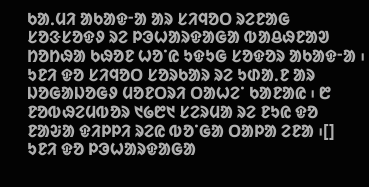ᱠᱟᱹᱢᱤ ᱟᱠᱟᱫᱼᱟ ᱟᱨ ᱥᱤᱧᱚᱛ ᱨᱮᱱᱟᱜ ᱥᱚᱝᱥᱚᱫᱽ ᱨᱮ ᱞᱳᱦᱟᱨᱫᱟᱜᱟ ᱵᱟᱪᱷᱱᱟᱣ ᱴᱚᱴᱷᱟ ᱠᱷᱚᱱ ᱦᱚᱸᱭ ᱩᱫᱩᱜ ᱥᱚᱫᱚᱨ ᱟᱠᱟᱫᱼᱟ ᱾ ᱩᱱᱤ ᱫᱚ ᱥᱤᱧᱚᱛ ᱥᱚᱨᱠᱟᱨ ᱨᱮ ᱩᱰᱟᱹᱱ ᱟᱨ ᱡᱚᱜᱟᱡᱚᱜᱽ ᱢᱚᱱᱛᱨᱤ ᱛᱟᱦᱮᱸ ᱠᱟᱱᱟᱭ ᱾ ᱘ ᱱᱚᱵᱷᱮᱢᱵᱚᱨ ᱑᱙᱘᱑ ᱥᱮᱨᱢᱟ ᱨᱮ ᱱᱩᱭ ᱫᱚ ᱱᱟᱶᱟ ᱫᱤᱞᱞᱤ ᱨᱮᱭ ᱵᱚᱸᱜᱟ ᱛᱟᱞᱟ ᱮᱱᱟ ᱾[] ᱩᱱᱤ ᱫᱚ ᱞᱳᱦᱟᱨᱫᱟᱜᱟ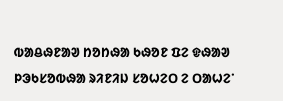ᱵᱟᱪᱷᱱᱟᱣ ᱴᱚᱴᱷᱟ ᱠᱷᱚᱱ ᱯᱮ ᱫᱷᱟᱣ ᱞᱳᱠᱥᱚᱵᱷᱟ ᱨᱤᱱᱤᱡ ᱥᱚᱦᱮᱛ ᱮ ᱛᱟᱦᱮᱸ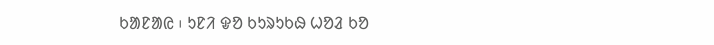ᱠᱟᱱᱟᱭ ᱾ ᱩᱱᱤ ᱫᱚ ᱠᱩᱨᱩᱠᱷ ᱦᱚᱲ ᱠᱚ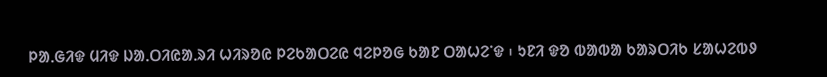ᱞᱟᱹᱜᱤᱫ ᱢᱤᱫ ᱡᱟᱹᱛᱤᱭᱟᱹᱨᱤ ᱦᱤᱨᱚᱭ ᱞᱮᱠᱟᱛᱮᱭ ᱧᱮᱞᱚᱜ ᱠᱟᱱ ᱛᱟᱦᱮᱸᱫ ᱾ ᱩᱱᱤ ᱫᱚ ᱵᱟᱵᱟ ᱠᱟᱨᱛᱤᱠ ᱥᱟᱦᱮᱵᱽ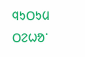ᱧᱩᱛᱩᱢ ᱛᱮᱦᱚᱸ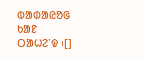ᱵᱟᱰᱟᱭᱚᱜ ᱠᱟᱱ ᱛᱟᱦᱮᱸᱫ ᱾[]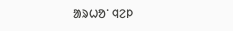ᱟᱨᱦᱚᱸ ᱧᱮᱞ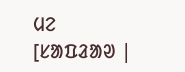ᱢᱮ
[ᱥᱟᱯᱲᱟᱣ |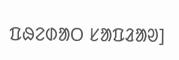ᱯᱷᱮᱰᱟᱛ ᱥᱟᱯᱲᱟᱣ]